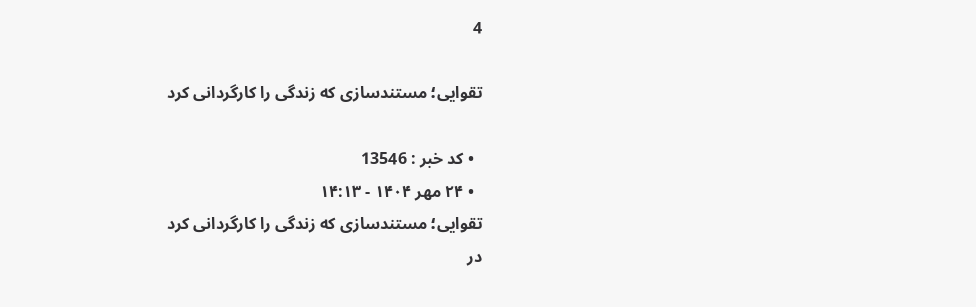4

تقوایی؛ مستندسازی که زندگی را کارگردانی کرد

  • کد خبر : 13546
  • ۲۴ مهر ۱۴۰۴ - ۱۴:۱۳
تقوایی؛ مستندسازی که زندگی را کارگردانی کرد
در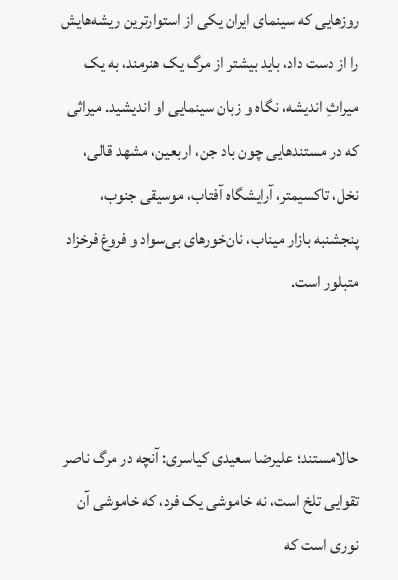روزهایی که سینمای ایران یکی از استوارترین ریشه‌هایش را از دست داد، باید بیشتر از مرگ یک هنرمند، به یک میراثِ اندیشه، نگاه و زبان سینمایی او اندیشید. میراثی که در مستندهایی چون باد جن، اربعین، مشهد قالی، نخل، تاکسیمتر، آرایشگاه آفتاب، موسیقی جنوب، پنجشنبه بازار میناب، نان‌خورهای بی‌سواد و فروغ فرخزاد متبلور است.



حالامستند؛ علیرضا سعیدی کیاسری: آنچه در مرگ ناصر تقوایی تلخ است، نه خاموشی یک فرد، که خاموشی آن نوری است که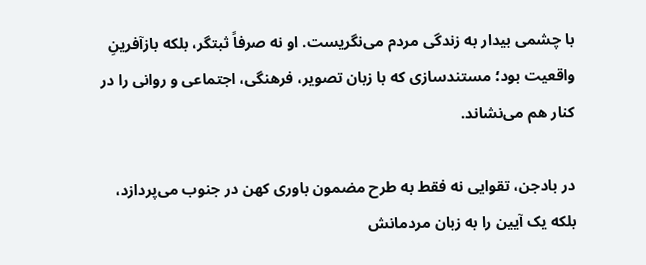با چشمی بیدار به زندگی مردم می‌نگریست. او نه صرفاً ثبتگر، بلکه بازآفرینِ واقعیت بود؛ مستندسازی که با زبان تصویر، فرهنگی، اجتماعی و روانی را در کنار هم می‌نشاند.

در بادجن، تقوایی نه فقط به طرح مضمون باوری کهن در جنوب می‌پردازد، بلکه یک آیین را به زبان مردمانش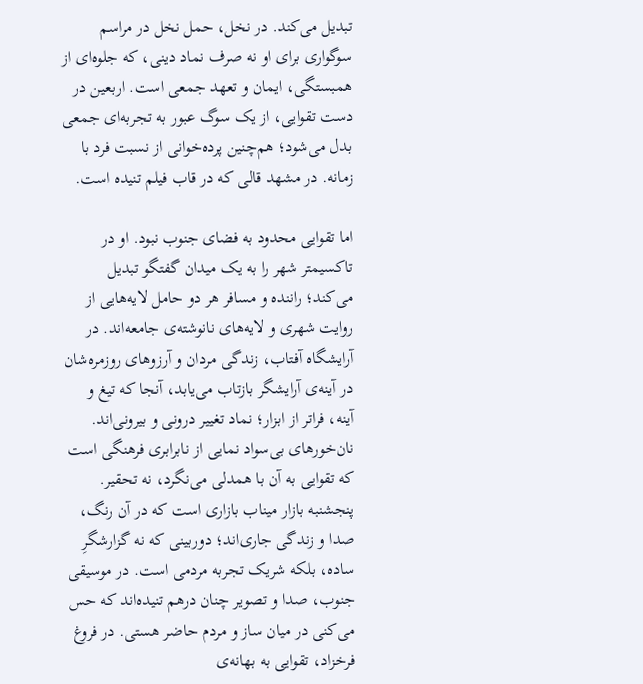تبدیل می‌کند. در نخل، حمل نخل در مراسم سوگواری برای او نه صرف نماد دینی، که جلوه‌ای از همبستگی، ایمان و تعهد جمعی است. اربعین در دست تقوایی، از یک سوگ عبور به تجربه‌ای جمعی بدل می‌شود؛ هم‌چنین پرده‌‌خوانی از نسبت فرد با زمانه. در مشهد قالی که در قاب فیلم تنیده است.

اما تقوایی محدود به فضای جنوب نبود. او در تاکسیمتر شهر را به یک میدان گفتگو تبدیل می‌کند؛ راننده و مسافر هر دو حامل لایه‌هایی از روایت شهری و لایه‌های نانوشته‌ی جامعه‌اند. در آرایشگاه آفتاب، زندگی مردان و آرزوهای روزمره‌شان در آینه‌ی آرایشگر بازتاب می‌یابد، آنجا که تیغ و آینه، فراتر از ابزار؛ نماد تغییر درونی و بیرونی‌اند. نان‌خورهای بی‌سواد نمایی از نابرابری فرهنگی است که تقوایی به آن با همدلی می‌نگرد، نه تحقیر. پنجشنبه بازار میناب بازاری است که در آن رنگ، صدا و زندگی جاری‌اند؛ دوربینی که نه گزارشگرِ ساده، بلکه شریک تجربه مردمی است. در موسیقی جنوب، صدا و تصویر چنان درهم تنیده‌اند که حس می‌کنی در میان ساز و مردم حاضر هستی. در فروغ فرخزاد، تقوایی به بهانه‌ی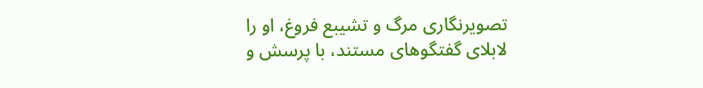تصویرنگاری مرگ و تشیبع فروغ، او را لابلای گفتگوهای مستند، با پرسش و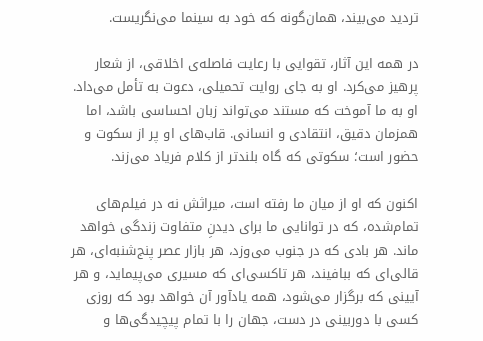تردید می‌بیند، همان‌گونه که خود به سینما می‌نگریست.

در همه این آثار، تقوایی با رعایت فاصله‌ی اخلاقی، از شعار پرهیز می‌کرد. او به جای روایت تحمیلی، دعوت به تأمل می‌داد. او به ما آموخت که مستند می‌تواند زبان احساسی باشد، اما همزمان دقیق، انتقادی و انسانی. قاب‌های او پر از سکوت و حضور است؛ سکوتی که گاه بلندتر از کلام فریاد می‌زند.

اکنون که او از میان ما رفته است، میراثش نه در فیلم‌های تمام‌شده، که در توانایی ما برای دیدنِ متفاوت زندگی خواهد ماند. هر بادی که در جنوب می‌وزد، هر بازار عصر پنج‌شنبه‌ای، هر قالی‌ای که ببافیند، هر تاکسی‌ای که مسیری می‌پیماید، و هر آیینی که برگزار می‌شود، همه یادآور آن خواهد بود که روزی کسی با دوربینی در دست، جهان را با تمام پیچیدگی‌ها و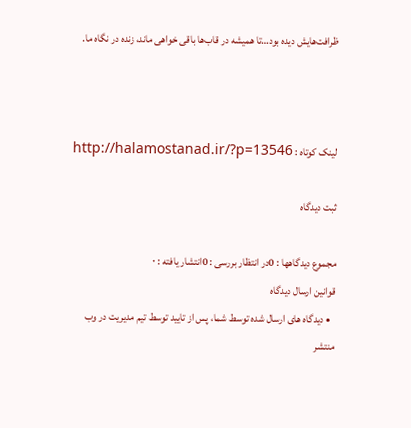ظرافت‌هایش دیده بود…تا همیشه در قاب‌ها باقی خواهی ماند، زنده در نگاه ما.



لینک کوتاه : http://halamostanad.ir/?p=13546

ثبت دیدگاه

مجموع دیدگاهها : 0در انتظار بررسی : 0انتشار یافته : ۰
قوانین ارسال دیدگاه
  • دیدگاه های ارسال شده توسط شما، پس از تایید توسط تیم مدیریت در وب منتشر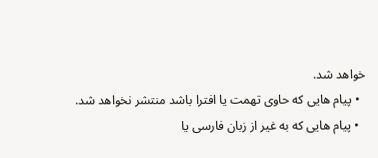خواهد شد.
  • پیام هایی که حاوی تهمت یا افترا باشد منتشر نخواهد شد.
  • پیام هایی که به غیر از زبان فارسی یا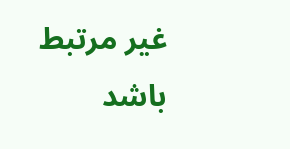غیر مرتبط باشد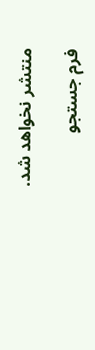منتشر نخواهد شد.

فرم جستجو